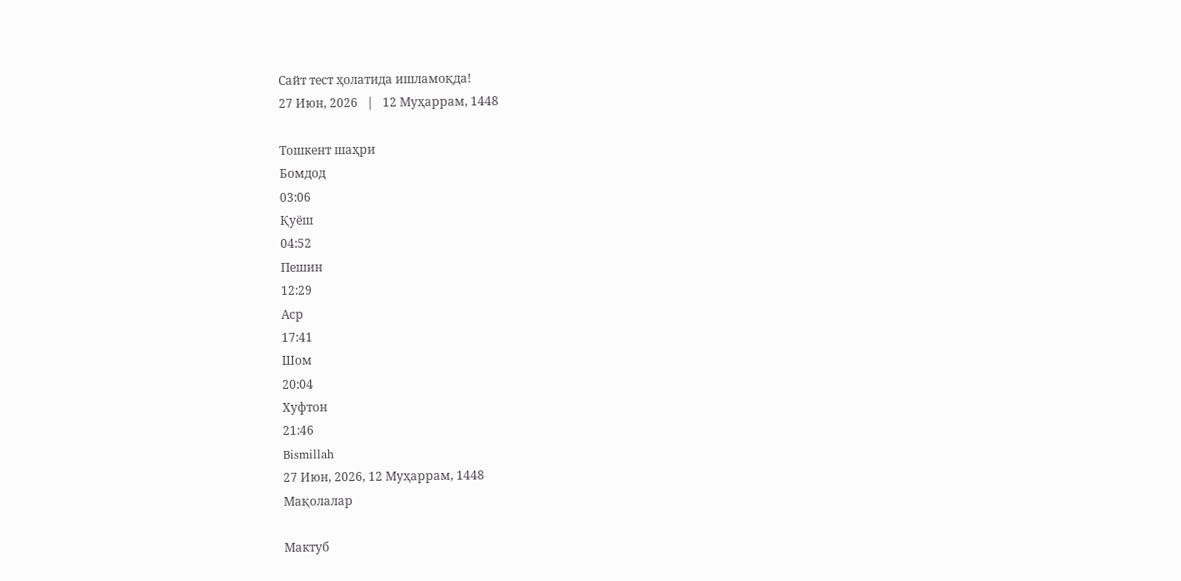Сайт тест ҳолатида ишламоқда!
27 Июн, 2026   |   12 Муҳаррам, 1448

Тошкент шаҳри
Бомдод
03:06
Қуёш
04:52
Пешин
12:29
Аср
17:41
Шом
20:04
Хуфтон
21:46
Bismillah
27 Июн, 2026, 12 Муҳаррам, 1448
Мақолалар

Мактуб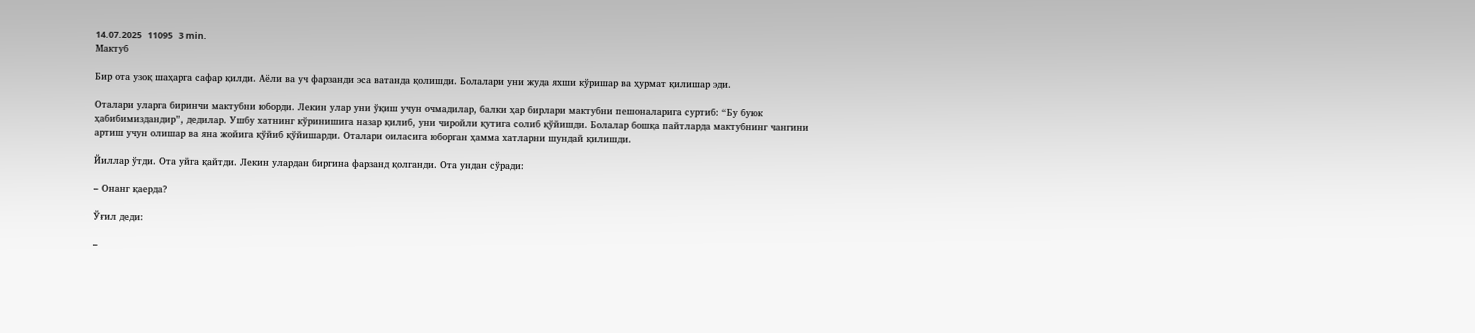14.07.2025   11095   3 min.
Мактуб

Бир ота узоқ шаҳарга сафар қилди. Аёли ва уч фарзанди эса ватанда қолишди. Болалари уни жуда яхши кўришар ва ҳурмат қилишар эди.

Оталари уларга биринчи мактубни юборди. Лекин улар уни ўқиш учун очмадилар, балки ҳар бирлари мактубни пешоналарига суртиб: “Бу буюк ҳабибимиздандир”, дедилар. Ушбу хатнинг кўринишига назар қилиб, уни чиройли қутига солиб қўйишди. Болалар бошқа пайтларда мактубнинг чангини артиш учун олишар ва яна жойига қўйиб қўйишарди. Оталари оиласига юборган ҳамма хатларни шундай қилишди.

Йиллар ўтди. Ота уйга қайтди. Лекин улардан биргина фарзанд қолганди. Ота ундан сўради:

– Онанг қаерда?

Ўғил деди:

–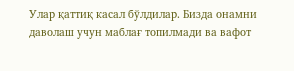Улар қаттиқ касал бўлдилар. Бизда онамни даволаш учун маблағ топилмади ва вафот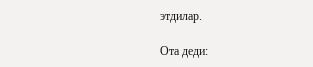этдилар.

Ота деди: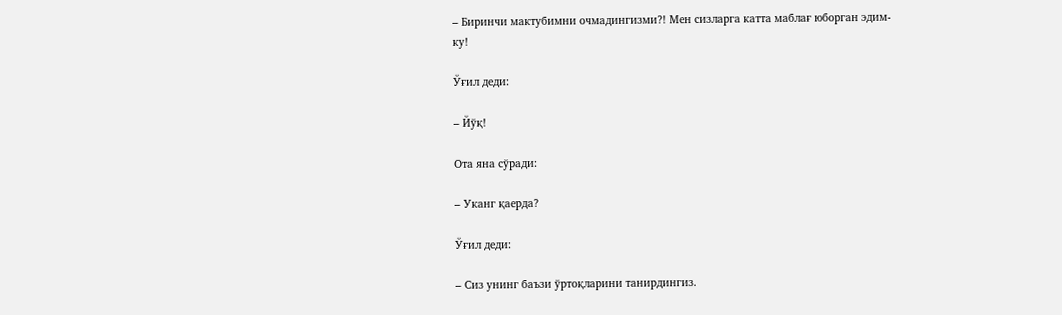– Биринчи мактубимни очмадингизми?! Мен сизларга катта маблағ юборган эдим-ку!

Ўғил деди:

– Йўқ!

Ота яна сўради:

– Уканг қаерда?

Ўғил деди:

– Сиз унинг баъзи ўртоқларини танирдингиз.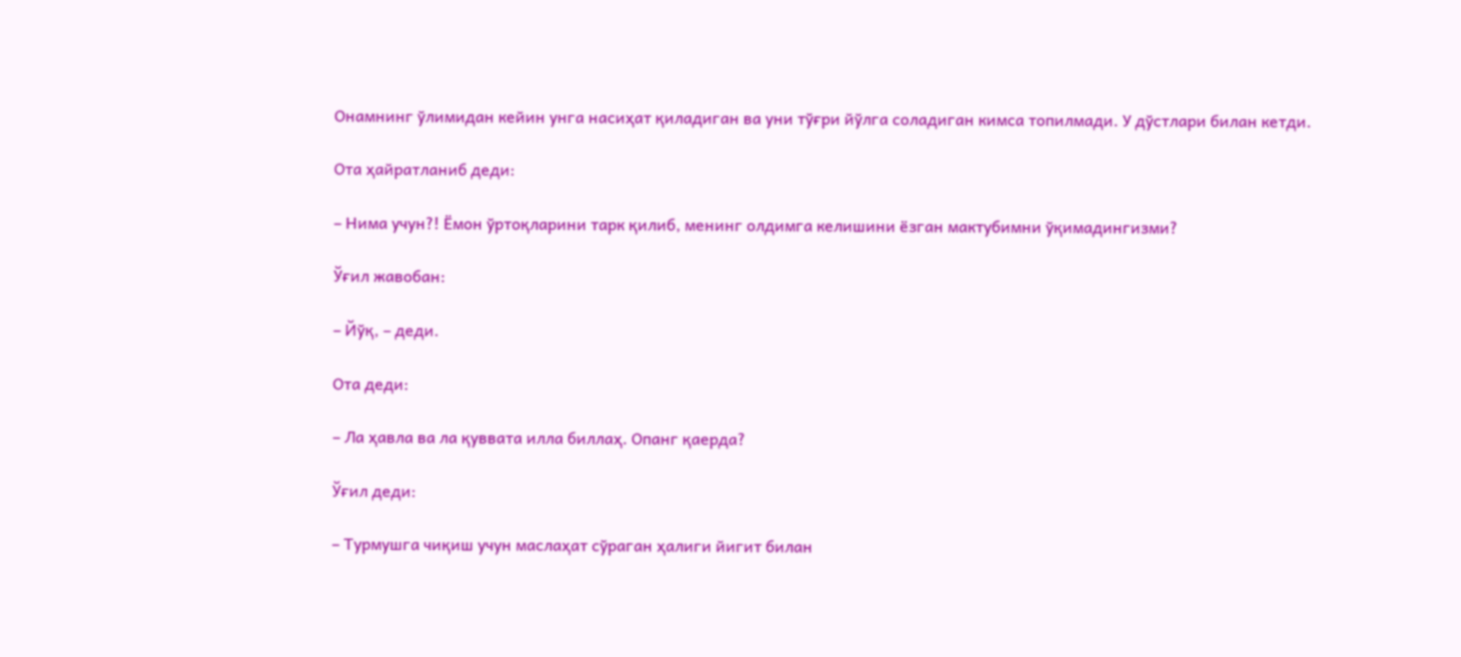Онамнинг ўлимидан кейин унга насиҳат қиладиган ва уни тўғри йўлга соладиган кимса топилмади. У дўстлари билан кетди.

Ота ҳайратланиб деди:

– Нима учун?! Ёмон ўртоқларини тарк қилиб, менинг олдимга келишини ёзган мактубимни ўқимадингизми?

Ўғил жавобан:

– Йўқ, – деди.

Ота деди:

– Ла ҳавла ва ла қуввата илла биллаҳ. Опанг қаерда?

Ўғил деди:

– Турмушга чиқиш учун маслаҳат сўраган ҳалиги йигит билан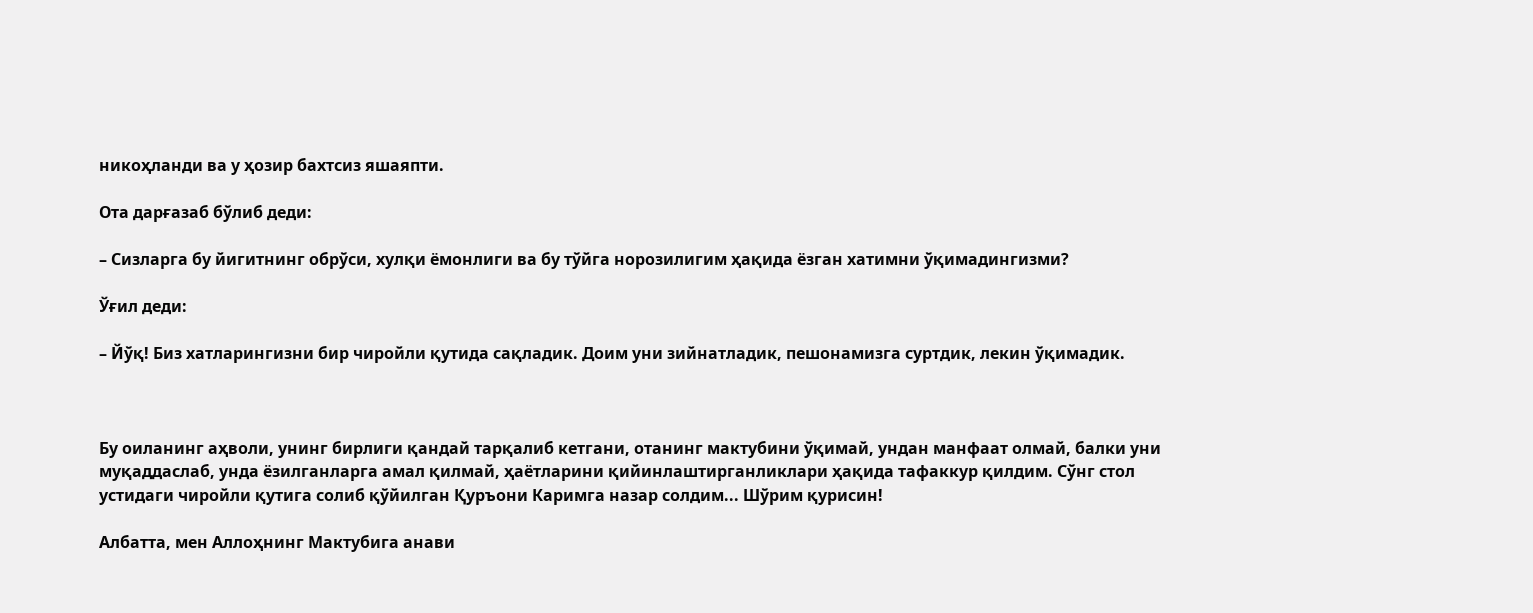никоҳланди ва у ҳозир бахтсиз яшаяпти.

Ота дарғазаб бўлиб деди:

– Сизларга бу йигитнинг обрўси, хулқи ёмонлиги ва бу тўйга норозилигим ҳақида ёзган хатимни ўқимадингизми?

Ўғил деди:

– Йўқ! Биз хатларингизни бир чиройли қутида сақладик. Доим уни зийнатладик, пешонамизга суртдик, лекин ўқимадик.



Бу оиланинг аҳволи, унинг бирлиги қандай тарқалиб кетгани, отанинг мактубини ўқимай, ундан манфаат олмай, балки уни муқаддаслаб, унда ёзилганларга амал қилмай, ҳаётларини қийинлаштирганликлари ҳақида тафаккур қилдим. Сўнг стол устидаги чиройли қутига солиб қўйилган Қуръони Каримга назар солдим... Шўрим қурисин!

Албатта, мен Аллоҳнинг Мактубига анави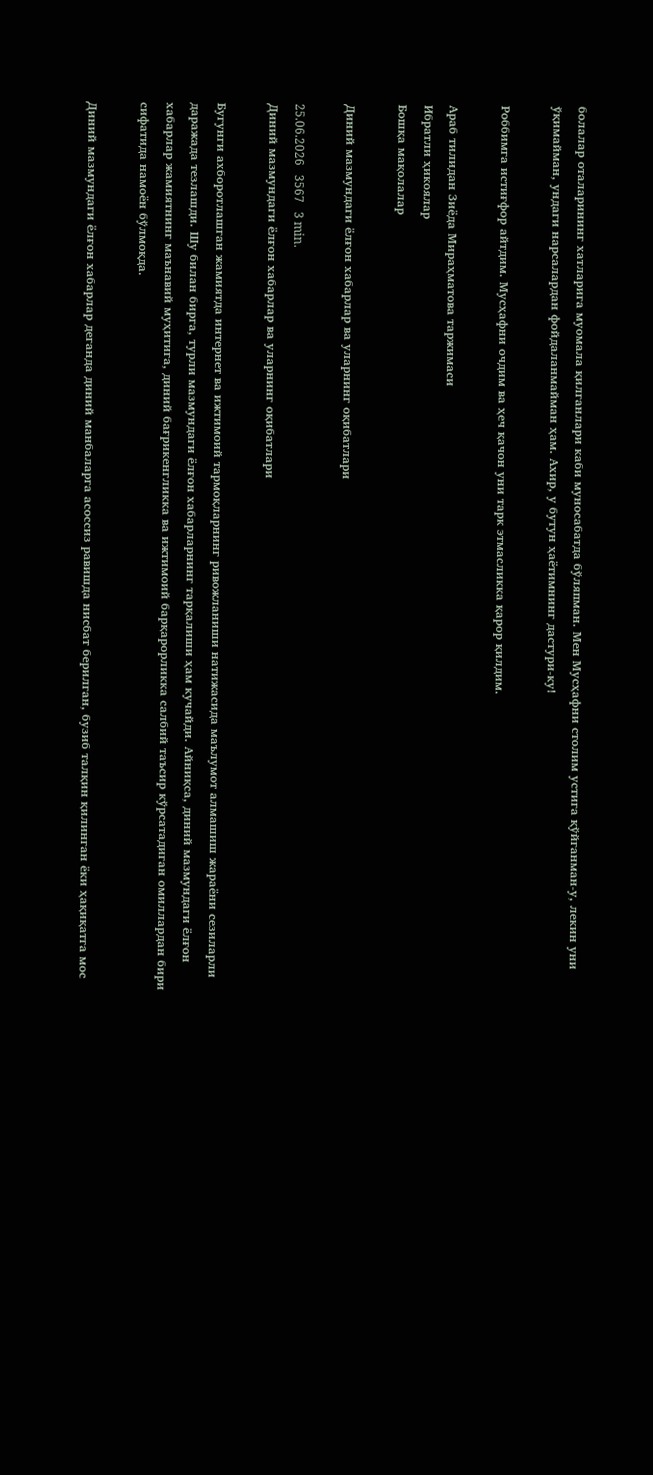болалар оталарининг хатларига муомала қилганлари каби муносабатда бўляпман. Мен Мусҳафни столим устига қўйганман-у, лекин уни ўқимайман, ундаги нарсалардан фойдаланмайман ҳам. Ахир, у бутун ҳаётимнинг дастури-ку!

Роббимга истиғфор айтдим. Мусҳафни очдим ва ҳеч қачон уни тарк этмасликка қарор қилдим.

Араб тилидан Зиёда Мираҳматова таржимаси
Ибратли ҳикоялар
Бошқа мақолалар

Диний мазмундаги ёлғон хабарлар ва уларнинг оқибатлари

25.06.2026   3567   3 min.
Диний мазмундаги ёлғон хабарлар ва уларнинг оқибатлари

Бугунги ахборотлашган жамиятда интернет ва ижтимоий тармоқларнинг ривожланиши натижасида маълумот алмашиш жараёни сезиларли даражада тезлашди. Шу билан бирга, турли мазмундаги ёлғон хабарларнинг тарқалиши ҳам кучайди. Айниқса, диний мазмундаги ёлғон хабарлар жамиятнинг маънавий муҳитига, диний бағрикенгликка ва ижтимоий барқарорликка салбий таъсир кўрсатадиган омиллардан бири сифатида намоён бўлмоқда.

Диний мазмундаги ёлғон хабарлар деганда диний манбаларга асоссиз равишда нисбат берилган, бузиб талқин қилинган ёки ҳақиқатга мос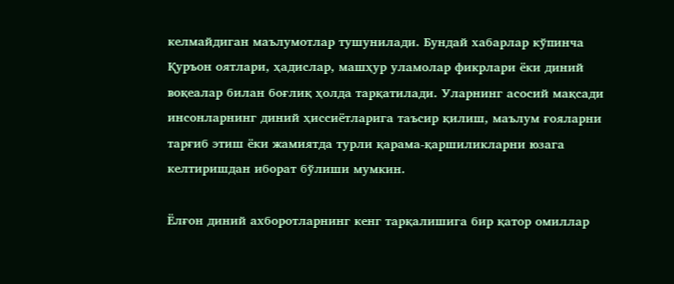келмайдиган маълумотлар тушунилади. Бундай хабарлар кўпинча Қуръон оятлари, ҳадислар, машҳур уламолар фикрлари ёки диний воқеалар билан боғлиқ ҳолда тарқатилади. Уларнинг асосий мақсади инсонларнинг диний ҳиссиётларига таъсир қилиш, маълум ғояларни тарғиб этиш ёки жамиятда турли қарама-қаршиликларни юзага келтиришдан иборат бўлиши мумкин.

Ёлғон диний ахборотларнинг кенг тарқалишига бир қатор омиллар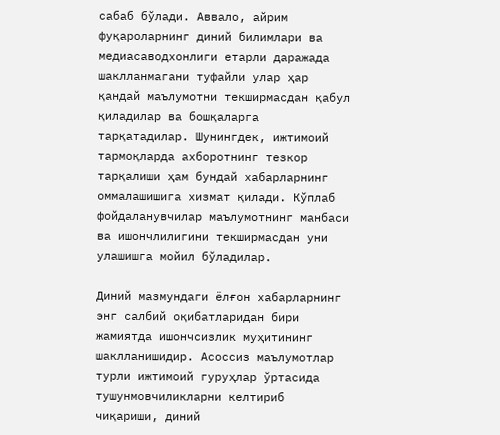сабаб бўлади. Аввало, айрим фуқароларнинг диний билимлари ва медиасаводхонлиги етарли даражада шаклланмагани туфайли улар ҳар қандай маълумотни текширмасдан қабул қиладилар ва бошқаларга тарқатадилар. Шунингдек, ижтимоий тармоқларда ахборотнинг тезкор тарқалиши ҳам бундай хабарларнинг оммалашишига хизмат қилади. Кўплаб фойдаланувчилар маълумотнинг манбаси ва ишончлилигини текширмасдан уни улашишга мойил бўладилар.

Диний мазмундаги ёлғон хабарларнинг энг салбий оқибатларидан бири жамиятда ишончсизлик муҳитининг шаклланишидир. Асоссиз маълумотлар турли ижтимоий гуруҳлар ўртасида тушунмовчиликларни келтириб чиқариши, диний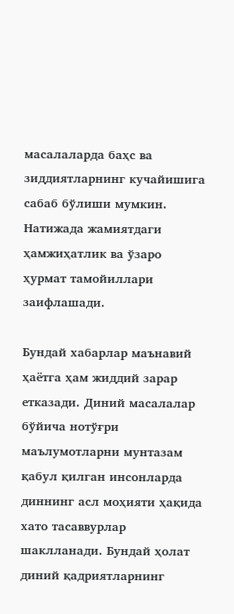масалаларда баҳс ва зиддиятларнинг кучайишига сабаб бўлиши мумкин. Натижада жамиятдаги ҳамжиҳатлик ва ўзаро ҳурмат тамойиллари заифлашади.

Бундай хабарлар маънавий ҳаётга ҳам жиддий зарар етказади. Диний масалалар бўйича нотўғри маълумотларни мунтазам қабул қилган инсонларда диннинг асл моҳияти ҳақида хато тасаввурлар шаклланади. Бундай ҳолат диний қадриятларнинг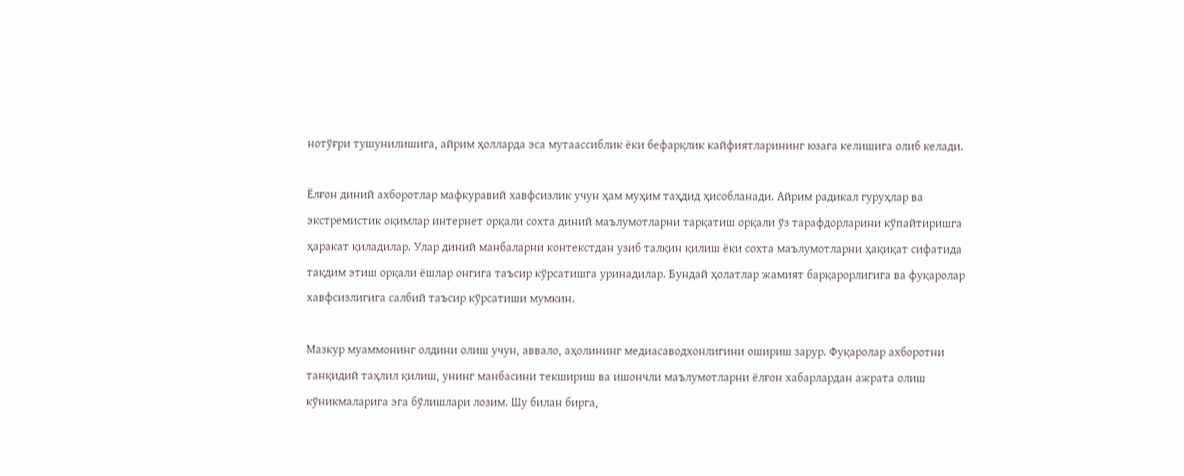нотўғри тушунилишига, айрим ҳолларда эса мутаассиблик ёки бефарқлик кайфиятларининг юзага келишига олиб келади.

Ёлғон диний ахборотлар мафкуравий хавфсизлик учун ҳам муҳим таҳдид ҳисобланади. Айрим радикал гуруҳлар ва экстремистик оқимлар интернет орқали сохта диний маълумотларни тарқатиш орқали ўз тарафдорларини кўпайтиришга ҳаракат қиладилар. Улар диний манбаларни контекстдан узиб талқин қилиш ёки сохта маълумотларни ҳақиқат сифатида тақдим этиш орқали ёшлар онгига таъсир кўрсатишга уринадилар. Бундай ҳолатлар жамият барқарорлигига ва фуқаролар хавфсизлигига салбий таъсир кўрсатиши мумкин.

Мазкур муаммонинг олдини олиш учун, аввало, аҳолининг медиасаводхонлигини ошириш зарур. Фуқаролар ахборотни танқидий таҳлил қилиш, унинг манбасини текшириш ва ишончли маълумотларни ёлғон хабарлардан ажрата олиш кўникмаларига эга бўлишлари лозим. Шу билан бирга,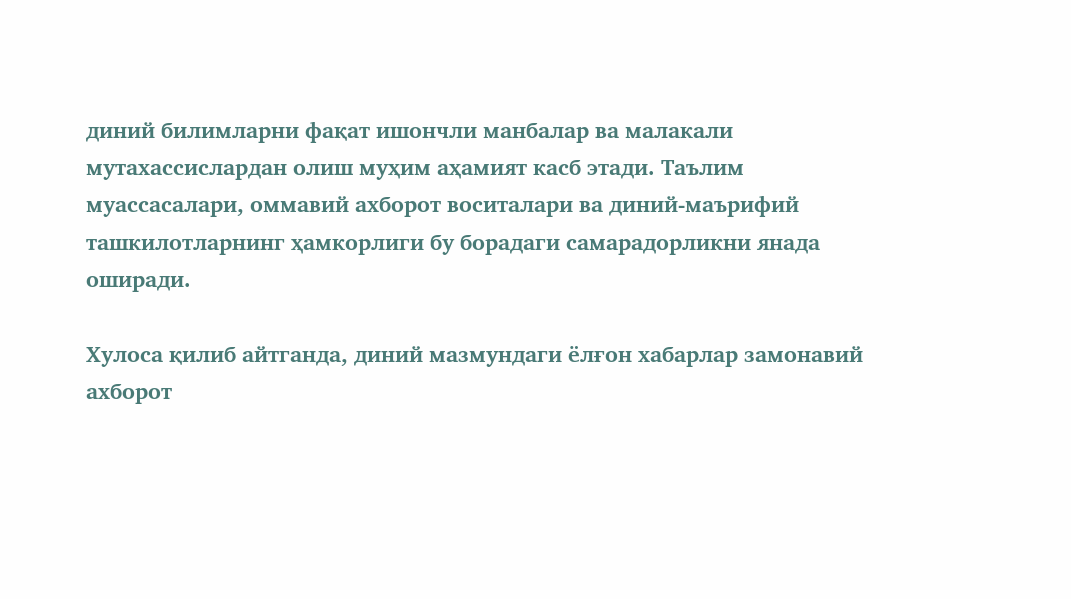диний билимларни фақат ишончли манбалар ва малакали мутахассислардан олиш муҳим аҳамият касб этади. Таълим муассасалари, оммавий ахборот воситалари ва диний-маърифий ташкилотларнинг ҳамкорлиги бу борадаги самарадорликни янада оширади.

Хулоса қилиб айтганда, диний мазмундаги ёлғон хабарлар замонавий ахборот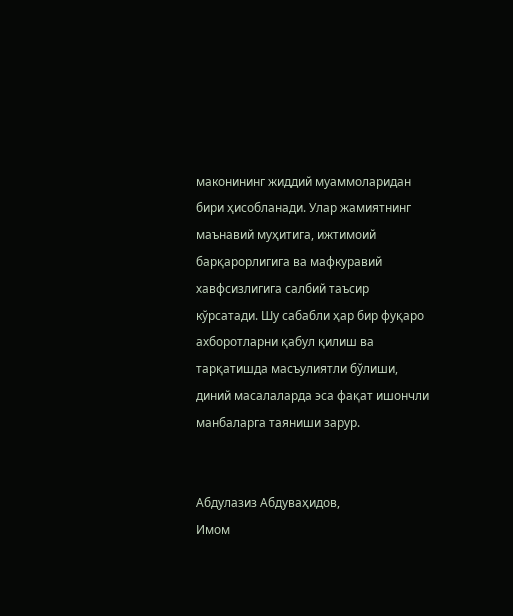маконининг жиддий муаммоларидан бири ҳисобланади. Улар жамиятнинг маънавий муҳитига, ижтимоий барқарорлигига ва мафкуравий хавфсизлигига салбий таъсир кўрсатади. Шу сабабли ҳар бир фуқаро ахборотларни қабул қилиш ва тарқатишда масъулиятли бўлиши, диний масалаларда эса фақат ишончли манбаларга таяниши зарур.


Абдулазиз Абдуваҳидов,
Имом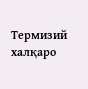Термизий халқаро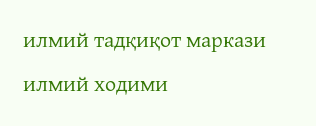илмий тадқиқот маркази илмий ходими